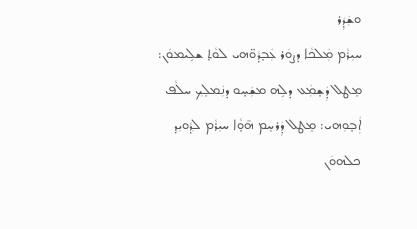ܘܫܲܕܲܪ
ܚܝܼܪܵܡ ܡܲܠܟܵܐ ܕܨܘܿܪ ܥܲܒ̣ܕܵܘ̈ܗܝ ܠܘܵܬ̣ ܫܠܹܝܡܘܿܢ: ܡܸܛܠ ܕܲܫ̣ܡܲܥ ܕܠܹܗ ܡܫܲܚ̣ܘ ܕܢܲܡܠܸܟ݂ ܚܠܵܦ ܐܲܒ̣ܘܼܗܝ: ܡܸܛܠ ܕܲܪܚܸܡ ܗ̄ܘ̣ܵܐ ܚܝܼܪܵܡ ܠܕ݂ܵܘܝܼܕ݂ ܟܠܗܘܿܢ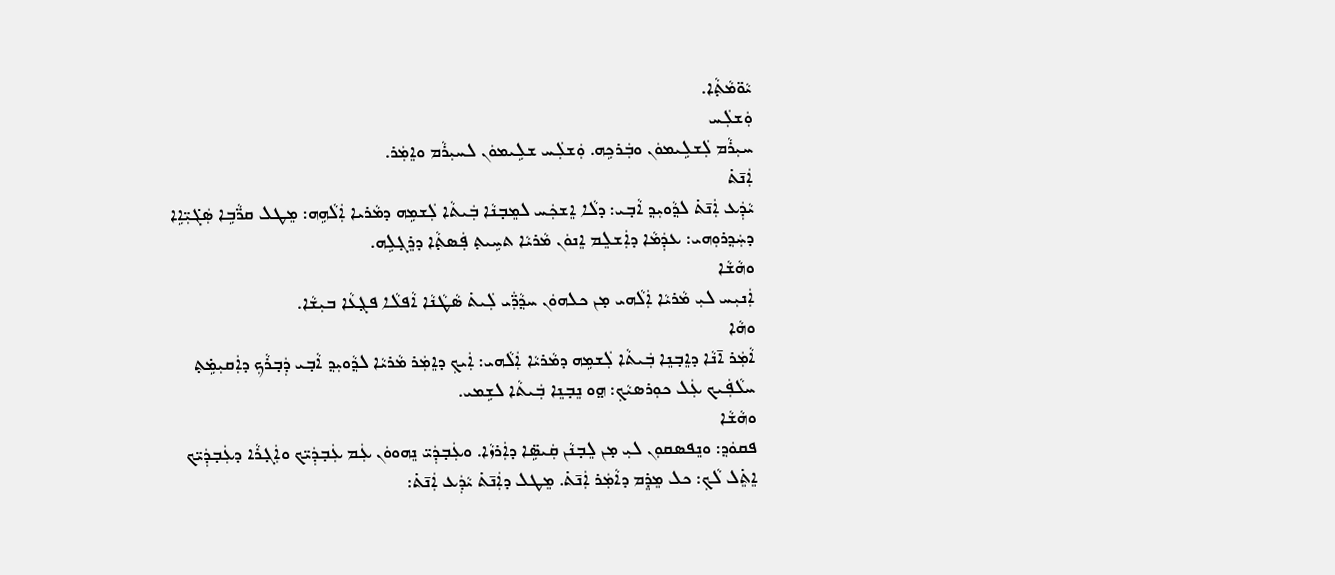ܝܵܘ̈ܡܵܬ̣ܵܐ.
ܘܲܫܠܲܚ
ܚܝܼܪܵܡ ܠܲܫܠܹܝܡܘܿܢ ܘܒܲܪܟܹܗ. ܘܲܫܠܲܚ ܫܠܹܝܡܘܿܢ ܠܚܝܼܪܵܡ ܘܐܸܡܲܪ.
ܐܲܢ̄ܬ̇
ܝܵܕܲܥ ܐܲܢ̄ܬ̇ ܠܕ݂ܵܘܝܼܕ݂ ܐܵܒ̣ܝ: ܕܠܵܐ ܐܸܫܟܲܚ ܠܡܸܒ̣ܢܵܐ ܒܲܝܬܵܐ ܠܲܫܡܹܗ ܕܡܵܪܝܐ ܐܲܠܵܗܹܗ: ܡܸܛܠ ܩܪ̈ܵܒܹܐ ܣܲܓ̇ܝܼ̈ܐܹܐ ܕܚܲܕ݂ܪܘܼܗܝ: ܥܕܲܡܵܐ ܕܐܲܫܠܸܡ ܐܸܢܘܿܢ ܡܵܪܝܵܐ ܬܚܹܝܬ̣ ܦܲܣܬ̣ܵܐ ܕܪܸܓ̣ܠܹܗ.
ܘܗܵܫܵܐ
ܐܲܢܝܼܚ ܠܝܼ ܡܵܪܝܵܐ ܐܲܠܵܗܝ ܡ̣ܢ ܟܠܗܘܿܢ ܚܕ݂ܵܪ̈ܲܝ ܠܲܝܬ̇ ܣܵܛܵܢܵܐ ܐܵܦܠܵܐ ܦܓ̣ܥܵܐ ܒܝܼܫܵܐ.
ܘܗܵܐ
ܐܵܡܲܪ ܐ̄ܢܵܐ ܕܐܸܒ̣ܢܸܐ ܒܲܝܬܵܐ ܠܲܫܡܹܗ ܕܡܵܪܝܵܐ ܐܲܠܵܗܝ: ܐܲܝܟ݂ ܕܐܸܡܲܪ ܡܵܪܝܵܐ ܠܕ݂ܵܘܝܼܕ݂ ܐܵܒ̣ܝ ܕܲܒ̣ܪܵܟ݂ ܕܐܲܩܝܼܡܹ̇ܬ̣ ܚܠܵܦܲܝܟ ܥܲܠ ܟܘܼܪܣܝܵܟ݂: ܗ̤ܘ ܢܸܒ̣ܢܸܐ ܒܲܝܬܵܐ ܠܫܹܡܝ.
ܘܗܵܫܵܐ
ܦܩܘܿܕ݂: ܘܢܸܦܣܩܘܼܢ ܠܝܼ ܡ̣ܢ ܠܸܒ̣ܢܵܢ ܩܲܝܣܹ̈ܐ ܕܐܲܪܙܵܐ. ܘܥܲܒ̣ܕܲܝ̈ ܢܸܗܘܘܿܢ ܥܲܡ ܥܲܒ̣ܕܲܝ̈ܟ ܘܐܲܓ̣ܪܵܐ ܕܥܲܒ̣ܕܲܝ̈ܟ ܐܸܬܸ̇ܠ ܠܵܟ݂: ܟܠ ܡܸܕܸ̇ܡ ܕܐܵܡܲܪ ܐܲܢ̄ܬ̇. ܡܸܛܠ ܕܐܲܢ̄ܬ̇ ܝܵܕܲܥ ܐܲܢ̄ܬ̇: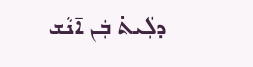ܕܠܲܝܬ̇ ܒܲܢ ܐ̄ܢܵܫ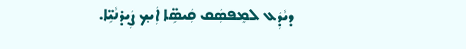ܕܝܵܕܲܥ ܠܡܸܦܣܲܩ ܩܲܝܣܹ̈ܐ ܐܲܝܟ݂ ܨܲܝܕ̇ܢܵܝܹ̈ܐ.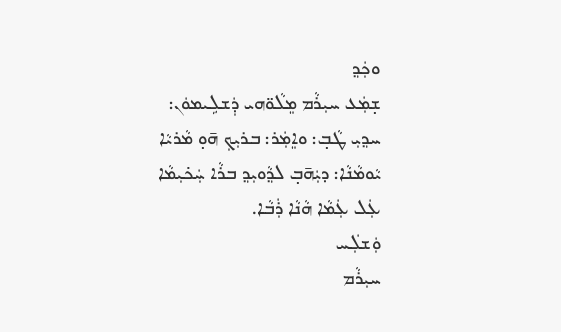ܘܟܲܕ݂
ܫ̣ܡܲܥ ܚܝܼܪܵܡ ܡܸܠܵܘ̈ܗܝ ܕܲܫܠܹܝܡܘܿܢ: ܚܕ݂ܝܼ ܛܵܒ̣: ܘܐܸܡܲܪ: ܒܪܝܼܟ݂ ܗ̄ܘ̣ ܡܵܪܝܵܐ ܝܵܘܡܵܢܵܐ: ܕܝܲܗ̄ܒ̣ ܠܕ݂ܵܘܝܼܕ݂ ܒܪܵܐ ܚܲܟ̇ܝܼܡܵܐ ܥܲܠ ܥܲܡܵܐ ܗܵܢܵܐ ܪܲܒܵܐ.
ܘܲܫܠܲܚ
ܚܝܼܪܵܡ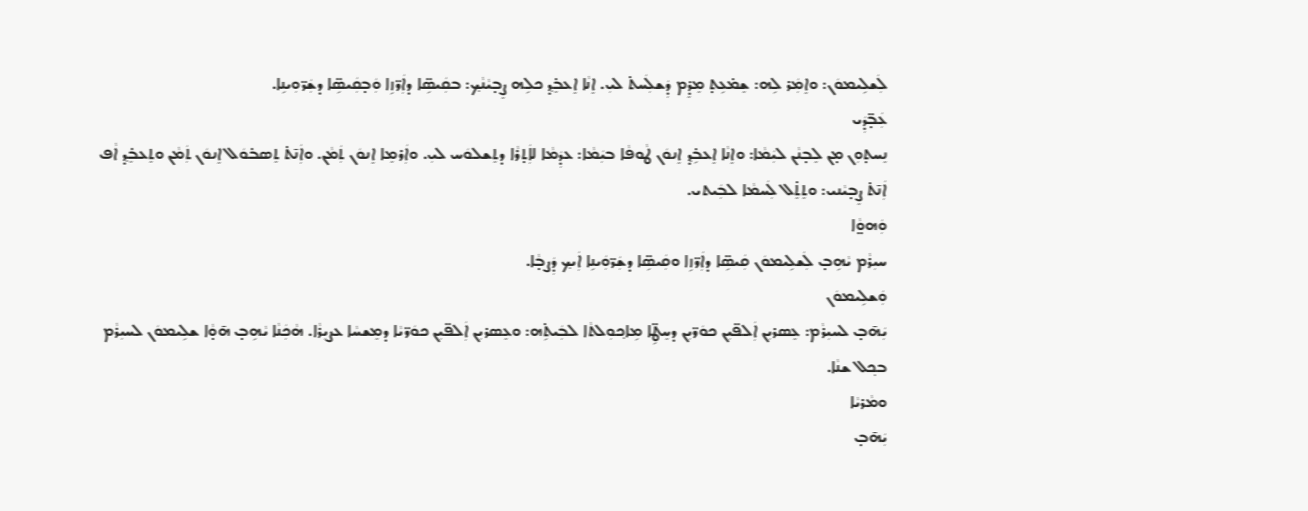ܠܲܫܠܹܝܡܘܿܢ: ܘܐܸܡܲܪ ܠܹܗ: ܫܸܡ̇ܥܹܬ̣ ܡܸܕܸ̇ܡ ܕܲܫܠܲܚܬ̇ ܠܝܼ. ܐܸܢܵܐ ܐܸܥܒܸ̇ܕ݂ ܟܠܹܗ ܨܸܒ̣ܝܵܢܵܟ݂: ܒܩܲܝܣܹ̈ܐ ܕܐܲܪ̈ܙܹܐ ܘܲܒ̣ܩܲܝܣܹ̈ܐ ܕܫܲܪ̈ܘܼܝܢܹܐ.
ܥܲܒ̣̈ܕܲܝ
ܢܸܚܬ̣ܘܼܢ ܡ̣ܢ ܠܸܒ̣ܢܵܢ ܠܝܲܡܵܐ: ܘܐܸܢܵܐ ܐܸܥܒܹ̇ܕ݂ ܐܸܢܘܿܢ ܛܵܘܦܵܐ ܒܝܲܡܵܐ: ܥܕܲܡܵܐ ܠܐܲܬ̣ܪܵܐ ܕܬܸܫܠܘܿܚ ܠܝܼ. ܘܐܲܪܡܸܐ ܐܸܢܘܿܢ ܬܲܡܵܢ. ܘܐܲܢ̄ܬ̇ ܬܸܣܒ̇ܘܿܠ ܐܸܢܘܿܢ ܬܲܡܵܢ ܘܬܸܥܒܸ̇ܕ݂ ܐܵܦ ܐܲܢ̄ܬ̇ ܨܸܒ̣ܝܵܢܝ: ܘܬܸܬܸ̇ܠ ܠܲܚܡܵܐ ܠܒܲܝܬܝ.
ܘܲܗܘ̤ܵܐ
ܚܝܼܪܵܡ ܝܵܗܹܒ̣ ܠܲܫܠܹܝܡܘܿܢ ܩܲܝܣܹ̈ܐ ܕܐܲܪ̈ܙܹܐ ܘܩܲܝܣܹ̈ܐ ܕܫܲܪ̈ܘܲܝܢܹܐ ܐܲܝܟ݂ ܕܲܨܒ̣ܵܐ.
ܘܲܫܠܹܝܡܘܿܢ
ܝܲܗ̄ܒ̣ ܠܚܝܼܪܵܡ: ܥܸܣܪܝܼܢ ܐܲܠܦ̈ܝܼܢ ܟܘܿܪ̈ܝܼܢ ܕܚܸܛܹ̈ܐ ܡܹܐܟ݂ܘܼܠܬܵܐ ܠܒܲܝܬܹ̇ܗ: ܘܥܸܣܪܝܼܢ ܐܲܠܦ̈ܝܼܢ ܟܘܿܪ̈ܝܵܐ ܕܡܸܫܚܵܐ ܥܨܝܼܪܵܐ. ܗܵܟܲܢܵܐ ܝܵܗܹܒ̣ ܗ̄ܘ̣ܵܐ ܫܠܹܝܡܘܿܢ ܠܚܝܼܪܵܡ ܒܟ݂ܠ ܫܢܵܐ.
ܘܡܵܪܝܵܐ
ܝܲܗ̄ܒ̣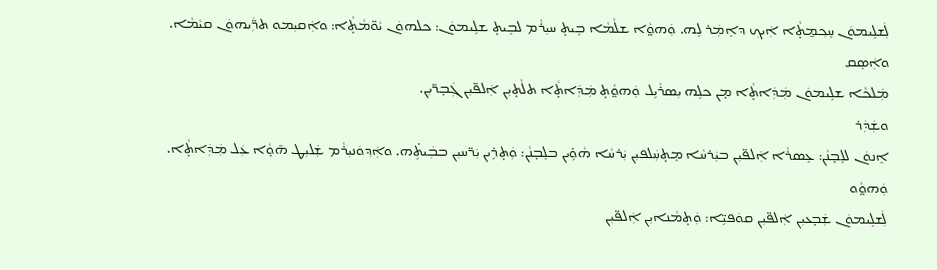ܠܲܫܠܹܝܡܘܿܢ ܚܸܟ݂ܡ̱ܬ̣ܵܐ ܐܲܝܟ݂ ܕܐܸܡܲܪ ܠܹܗ. ܘܲܗܘ̤ܵܐ ܫܠܵܡܵܐ ܒܹܝܬ̣ ܚܝܼܪܵܡ ܠܒܹܝܬ̣ ܫܠܹܝܡܘܿܢ: ܟܠܗܘܿܢ ܝܵܘ̈ܡܵܬ̣ܵܐ: ܘܐܲܩܝܼܡܘ ܬܪ̈ܲܝܗܘܿܢ ܩܝܵܡܵܐ.
ܘܐܲܣܸܩ
ܡܲܠܟܵܐ ܫܠܹܝܡܘܿܢ ܡܲܕܲܐܬ̣ܵܐ ܡ̣ܢ ܟܠܹܗ ܝܼܣܪܵܝܹܠ ܘܲܗܘ̤ܵܬ̣ ܡܲܕܲܐܬ̣ܵܐ ܬܠܵܬ̣ܝܼܢ ܐܲܠܦ̈ܝܼܢ ܓܲܒ̣ܪ̈ܝܼܢ.
ܘܫܲܕܲܪ
ܐܸܢܘܿܢ ܠܠܸܒ̣ܢܵܢ: ܥܸܣܪܵܐ ܐܲܠܦ̈ܝܼܢ ܒܝܲܪܚܵܐ ܡܸܬ̣ܚܲܠܦܝܼܢ ܝܲܪܚܵܐ ܗܵܘܹ̇ܝܢ ܒܠܸܒ̣ܢܵܢ: ܘܲܬ̣ܪܹܝܢ ܝܲܪ̈ܚܝܼܢ ܒܒܲܝܬܹ̇ܗ. ܘܐܲܕ݂ܘܿܢܝܼܪܵܡ ܫܲܠܝܼܛ ܗ̄ܘ̣ܵܐ ܥܲܠ ܡܲܕܲܐܬ̣ܵܐ.
ܘܲܗܘ̤ܵܘ
ܠܲܫܠܹܝܡܘܿܢ ܫܲܒ̣ܥܝܼܢ ܐܲܠܦ̈ܝܼܢ ܩܘܿܦܝܹ̈ܐ: ܘܲܬ̣ܡܵܢܐܝܼܢ ܐܲܠܦ̈ܝܼܢ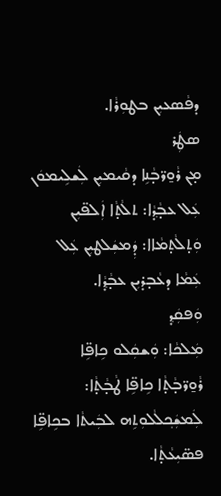ܕܦܵܣܥܝܼܢ ܒܛܘܼܪܵܐ.
ܣܛܲܪ
ܡ̣ܢ ܪܵܘ̱ܪ̈ܒ̣ܵܢܹܐ ܕܩܵܝܡܝܼܢ ܠܲܫܠܹܝܡܘܿܢ ܥܲܠ ܥܒ̣ܵܕ݂ܵܐ: ܬܠܵܬ̣ܵܐ ܐܲܠܦ̈ܝܼܢ ܘܲܬ̣ܠܵܬ̣ܡܵܐܐ: ܕܲܡܫܲܠܛܝܼܢ ܥܲܠ ܥܲܡܵܐ ܕܥܵܒ̣ܕ̇ܝܼܢ ܥܒ̣ܵܕ݂ܵܐ.
ܘܲܦܩܲܕ݂
ܡܲܠܟܵܐ: ܘܲܫܩܲܠܘ ܟܹܐܦܹ̈ܐ ܪܵܘ̱ܪ̈ܒ̣ܵܬ̣ܵܐ ܟܹܐܦܹ̈ܐ ܛܵܒ̣ܵܬ̣ܵܐ: ܠܲܡܫܲܟ݂ܠܵܠܘܼܬܹܗ ܠܒܲܝܬܵܐ ܒܟܹܐܦܹ̈ܐ ܦܣ̈ܝܼܥܵܬ̣ܵܐ.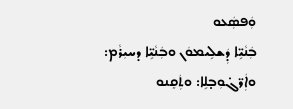ܘܲܦܣܲܥܘ
ܒܲܢܵܝܹ̈ܐ ܕܲܫܠܹܝܡܘܿܢ ܘܒܲܢܵܝܹ̈ܐ ܕܚܝܼܪܵܡ: ܘܐܲܪ̈ܓ̇ܘܼܒ̣ܠܹܐ: ܘܬܲܩܸܢܘ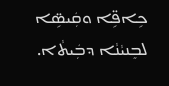ܟܹܐܦܹ̈ܐ ܘܩܲܝܣܹ̈ܐ ܠܒܸܢܝܵܢܵܐ ܕܒܲܝܬܵܐ.